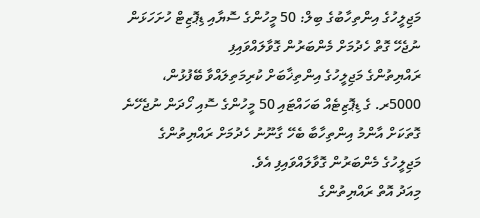މަޖިލީހުގެ އިންތިހާބުގެ ބިލް: 50 މީހުންގެ ސޮޔާއި ޑިޕޮޒިޓް ހުށަހަޅަން ނުޖެހޭ ގޮތް ހެދުމަށް މެންބަރުން ގޮވާލައްވައިފި
ރައްޔިތުންގެ މަޖިލީހުގެ އިންތިޚާބަށް ކުރިމަތިލައްވާ ބޭފުޅުން، 5000ރ. ގެ ޑިޕޮޒިޓެއް ބަހައްޓައި 50 މީހުންގެ ސޮއި ހޯދަން ނުޖެހޭނެ ގޮތަކަށް އާންމު އިންތިހާބާ ބެހޭ ގާނޫނު ހެދުމަށް ރައްޔިތުންގެ މަޖިލީހުގެ މެންބަރުން ގޮވާލައްވައިފި އެވެ.
މިއަދު އޮތް ރައްޔިތުންގެ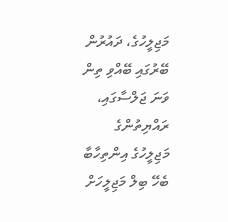މަޖިލީހުގެ، ދައުރުން ބޭރުގައި ބޭއްވި ތިން ވަނަ ޖަލްސާގައި، ރައްޔިތުންގެ މަޖިލީހުގެ އިންތިހާބާ ބެހޭ ބިލް މަޖިލީހަށް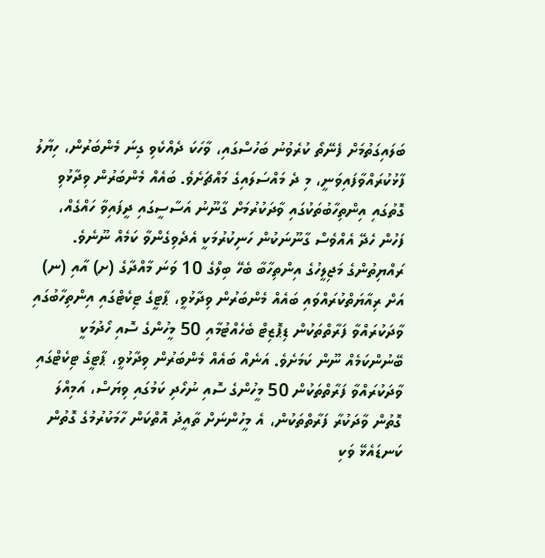ބަލައިގަތުމަށް ފެނޭތޯ ކުރެވުނު ބަހުސްގައި، ވާހަކަ ދެއްކެވި ގިނަ މެންބަރުން، ހިޔާލު ފާޅުކުރައްވާފައިވަނީ، މި ދެ މައްސަލައިގެ މައްޗަށެވެ. ބައެއް މެންބަރުން ވިދާޅުވި ގޮތުގައި އިންތިހާބުތަކުގައި ވާދަކުރުމަށް ގާނޫނު އަސާސީގައި ދީފައިވާ ހައްގެއް، ފަހުން ހެދޭ އެއްވެސް ގާނޫނަކުން ހަނިކުރުމަކީ އެދެވިގެންވާ ކަމެއް ނޫނެވެ.
ރައްޔިތުންގެ މަޖިލީހުގެ އިންތިހާބާ ބެހޭ ބިލްގެ 10 ވަނަ މާއްދާގެ (ށ) އާއި (ނ) އަށް ރިއާޔަތްކުރައްވައި ބައެއް މެންބަރުން ވިދާޅުވީ، ޕާޓީގެ ޓިކެޓްގައި އިންތިހާބުގައި ވާދަކުރައްވާ ފަރާތްތަކުން ޑިޕޮޒިޓް ބެހެއްޓުމާއި 50 މީހުންގެ ސޮއި ހޯދުމަކީ ބޭނުންކަމެއް ނޫން ކަމަށެވެ. އަނެއް ބައެއް މެންބަރުން ވިދާޅުވީ، ޕާޓީގެ ޓިކެޓްގައި ވާދަކުރައްވާ ފަރާތްތަކުން 50 މީހުންގެ ސޮއި ނުހޯދި ކަމުގައި ވިޔަސް، އަމިއްލަ ގޮތުން ވާދަކުރާ ފަރާތްތަކުން، އެ މީހުންނަށް ތާއީދު އޮތްކަން ހާމަކުރުމުގެ ގޮތުން ކަނޑައެޅޭ ވަކި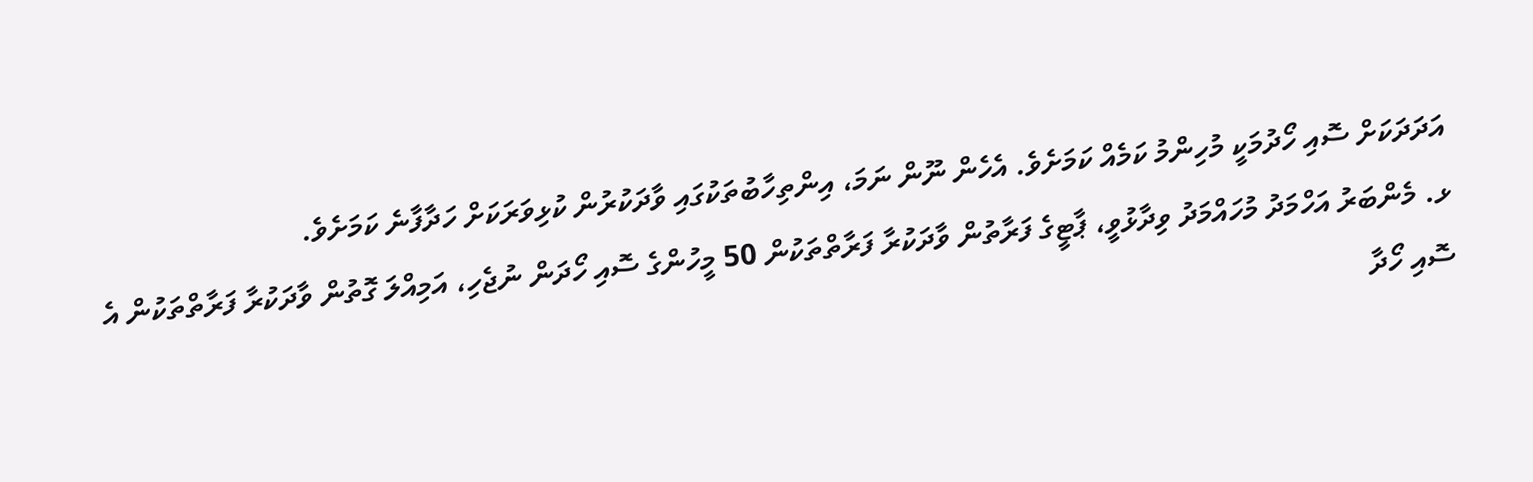އަދަދަކަށް ސޮއި ހޯދުމަކީ މުހިންމު ކަމެއް ކަމަށެވެ. އެހެން ނޫން ނަމަ، އިންތިހާބުތަކުގައި ވާދަކުރުން ކުޅިވަރަކަށް ހަދާފާނެ ކަމަށެވެ.
ޅ. މެންބަރު އަހްމަދު މުހައްމަދު ވިދާޅުވީ، ޕާޓީގެ ފަރާތުން ވާދަކުރާ ފަރާތްތަކުން 50 މީހުންގެ ސޮއި ހޯދަން ނުޖެހި، އަމިއްލަ ގޮތުން ވާދަކުރާ ފަރާތްތަކުން އެ ސޮއި ހޯދާ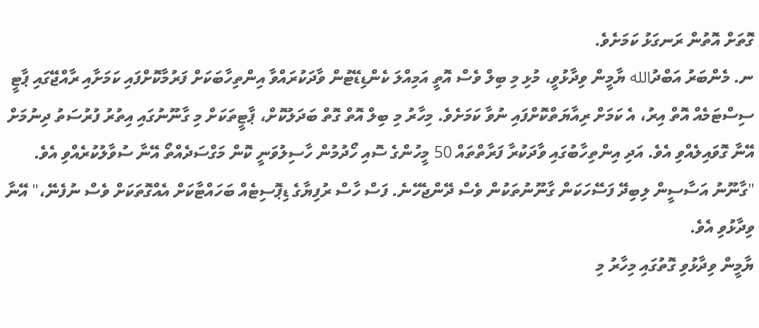ގޮތަށް އޮތުން ރަނގަޅު ކަމަށެވެ.
ނ. މެންބަރު އަބްދުالله ޔާމީން ވިދާޅުވީ، މުޅި މި ބިލް ވެސް އޮތީ އަމިއްލަ ކެންޑިޑޭޓުން ވާދަކުރައްވާ އިންތިހާބަކަށް ފަރުމާކޮށްފައި ކަމަށާއި ރާއްޖޭގައި ޕާޓީ ސިސްޓަމެއް އޮތް އިރު، އެ ކަމަށް ރިއާޔަތްކޮށްފައި ނުވާ ކަމަށެވެ. މިހާރު މި ބިލް އޮތް ގޮތް ބަދަލުކޮށް، ޕާޓީތަކަށް މި ގާނޫނުގައި އިތުރު ފުރުސަތު ދިނުމަށް އޭނާ ގޮވައިލެއްވި އެވެ. އަދި އިންތިހާބުގައި ވާދަކުރާ ފަރާތްތައް 50 މީހުންގެ ސޮއި ހޯދުމުން ހާސިލުވަނީ ކޮން މަގްސަދެއްތޯ އޭނާ ސުވާލުކުރެއްވި އެވެ.
"ގާނޫނު އަސާސީން ލިބިދޭ ފަސޭހަކަން ގާނޫނުތަކުން ވެސް ދޭންޖެހޭނެ. ފަސް ހާސް ރުފިޔާގެ ޑިޕޮސިޓެއް ބަހައްޓާކަށް އެއްގޮތަކަށް ވެސް ނުފެނޭ،" އޭނާ ވިދާޅުވި އެވެ.
ޔާމީން ވިދާޅުވި ގޮތުގައި މިހާރު މި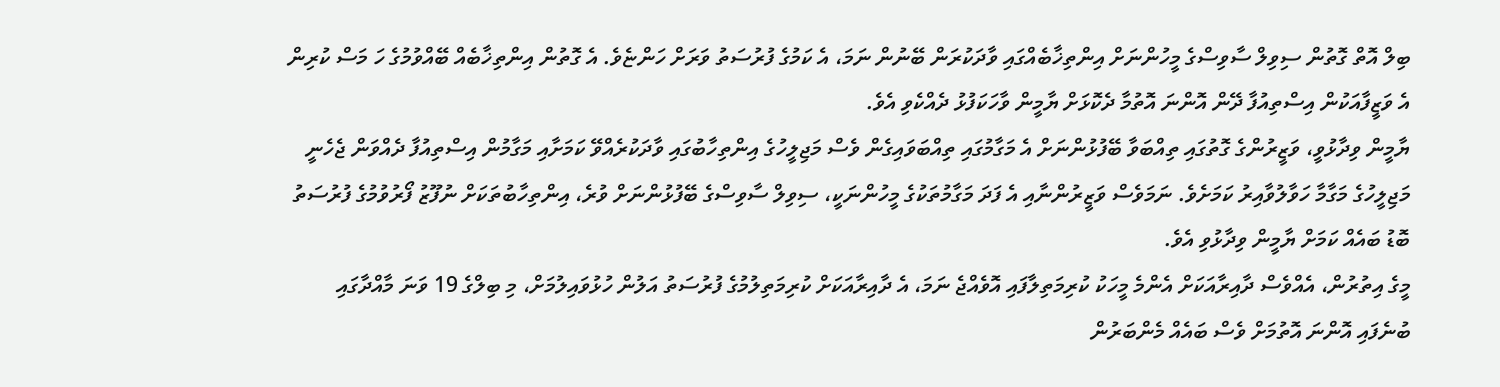ބިލް އޮތް ގޮތުން ސިވިލް ސާވިސްގެ މީހުންނަށް އިންތިޚާބެއްގައި ވާދަކުރަން ބޭނުން ނަމަ، އެ ކަމުގެ ފުރުސަތު ވަރަށް ހަންޏެވެ. އެ ގޮތުން އިންތިޚާބެއް ބޭއްވުމުގެ ހަ މަސް ކުރިން އެ ވަޒީފާއަކުން އިސްތިއުފާ ދޭން އޮންނަ އޮތުމާ ދެކޮޅަށް ޔާމީން ވާހަކަފުޅު ދެއްކެވި އެވެ.
ޔާމީން ވިދާޅުވީ، ވަޒީރުންގެ ގޮތުގައި ތިއްބަވާ ބޭފުޅުންނަށް އެ މަގާމުގައި ތިއްބަވައިގެން ވެސް މަޖިލީހުގެ އިންތިހާބުގައި ވާދަކުރެއްވޭ ކަމަށާއި މަގާމުން އިސްތިއުފާ ދެއްވަން ޖެހެނީ މަޖިލީހުގެ މަގާމާ ހަވާލުވާއިރު ކަމަށެވެ. ނަމަވެސް ވަޒީރުންނާއި އެ ފަދަ މަގާމުތަކުގެ މީހުންނަކީ، ސިވިލް ސާވިސްގެ ބޭފުޅުންނަށް ވުރެ، އިންތިހާބުތަކަށް ނުފޫޒު ފޯރުވުމުގެ ފުރުސަތު ބޮޑު ބައެއް ކަމަށް ޔާމީން ވިދާޅުވި އެވެ.
މީގެ އިތުރުން، އެއްވެސް ދާއިރާއަކަށް އެންމެ މީހަކު ކުރިމަތިލާފައި އޮވެއްޖެ ނަމަ، އެ ދާއިރާއަކަށް ކުރިމަތިލުމުގެ ފުރުސަތު އަލުން ހުޅުވައިލުމަށް، މި ބިލްގެ 19 ވަނަ މާއްދާގައި ބުނެފައި އޮންނަ އޮތުމަށް ވެސް ބައެއް މެންބަރުން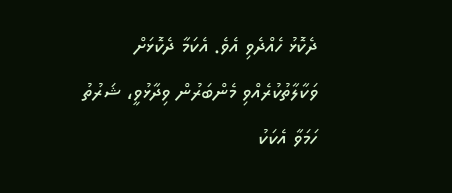ދެކޮޅު ހެއްދެވި އެވެ. އެކަމާ ދެކޮޅަށް ވަކާލާތުކުރެއްވި މެންބަރުން ވިދާޅުވީ، ޝަރުތު ހަމަވާ އެކަކު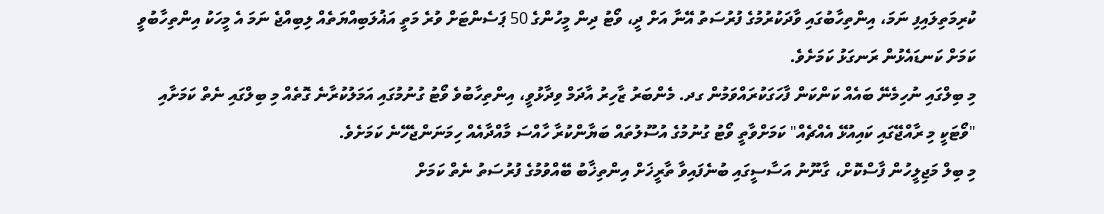ކުރިމަތިލައިފި ނަމަ، އިންތިހާބުގައި ވާދަކުރުމުގެ ފުރުސަތު އޭނާ އަށް ދީ، ވޯޓު ދިން މީހުންގެ 50 ޕަސެންޓަށް ވުރެ މަތީ އަޣުލަބިއްޔަތެއް ލިބިއްޖެ ނަމަ އެ މީހަކު އިންތިހާބުވީ ކަމަށް ކަނޑައެޅުން ރަނގަޅު ކަމަށެވެ.
މި ބިލްގައި ނުހިމެނޭ ބައެއް ކަންކަން ފާހަގަކުރައްވަމުން ގދ. މެންބަރު ޒާހިރު އާދަމް ވިދާޅުވީ، އިންތިހާބުވެ ވޯޓު ގުނުމުގައި އަމަލުކުރާނެ ގޮތެއް މި ބިލްގައި ނެތް ކަމަށާއި "ވޯޓަކީ މި ރާއްޖޭގައި ކައިއުޅޭ އެއްޗެއް" ކަމަށްވާތީ ވޯޓު ގުނުމުގެ އުސޫލުތައް ބަޔާންކުރާ ހާއްސަ މާއްދާއެއް ހިމަނަންޖެހޭނެ ކަމަށެވެ.
މި ބިލް މަޖިލީހުން ފާސްކޮށް، ގާނޫނު އަސާސީގައި ބުނެފައިވާ ތާރީޚަށް އިންތިޚާބު ބޭއްވުމުގެ ފުރުސަތު ނެތް ކަމަށް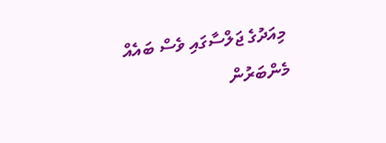މިއަދުގެ ޖަލްސާގައި ވެސް ބައެއް މެންބަރުން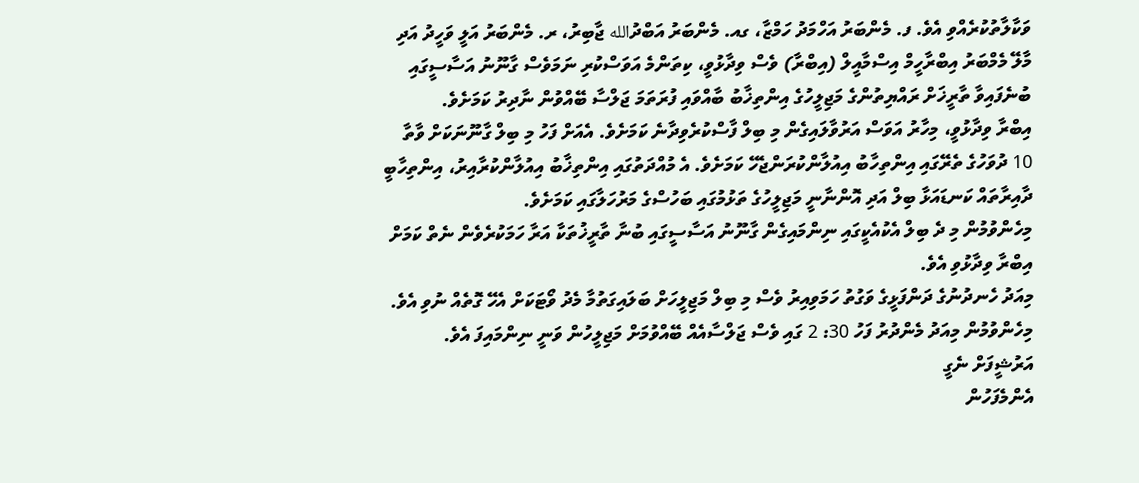ވަކާލާތުކުރެއްވި އެވެ. ފ. މެންބަރު އަހްމަދު ހަމްޒާ، ގއ. މެންބަރު އަބްދުالله ޖާބިރު، ރ. މެންބަރު އަލީ ވަހީދު އަދި މާލޭ މެމްބަރު އިބްރާހީމް އިސްމާއީލް (އިބްރާ) ވެސް ވިދާޅުވީ، ކިތަންމެ އަވަސްކުރި ނަމަވެސް ގާނޫނު އަސާސީގައި ބުނެފައިވާ ތާރީޚަށް ރައްޔިތުންގެ މަޖިލީހުގެ އިންތިޚާބު ބާއްވައި ފުރަތަމަ ޖަލްސާ ބޭއްވުން ނާދިރު ކަމަށެވެ.
އިބްރާ ވިދާޅުވީ، މިހާރު އަވަސް އަރުވާލައިގެން މި ބިލް ފާސްކުރެވިދާނެ ކަމަށެވެ. އެއަށް ފަހު މި ބިލް ގާނޫނަކަށް ވާތާ 10 ދުވަހުގެ ތެރޭގައި އިންތިހާބު އިއުލާންކުރަންޖެހޭ ކަމަށެވެ. އެ މުއްދަތުގައި އިންތިޚާބު އިއުލާންކުރާއިރު، އިންތިހާބީ ދާއިރާތައް ކަނޑައަޅާ ބިލް އަދި އޮންނާނީ މަޖިލީހުގެ ތަޅުމުގައި ބަހުސްގެ މަރުހަލާގައި ކަމަށެވެ.
މިހެންވުމުން މި ދެ ބިލް އެކުއެކީގައި ނިންމައިގެން ގާނޫނު އަސާސީގައި ބުނާ ތާރީޚުތަކާ އަރާ ހަމަކުރެވެން ނެތް ކަމަށް އިބްރާ ވިދާޅުވި އެވެ.
މިއަދު ހެނދުނުގެ ދަންފަޅީގެ ވަގުތު ހަމަވިއިރު ވެސް މި ބިލް މަޖިލީހަށް ބަލައިގަތުމާ މެދު ވޯޓަކަށް އެހޭ ގޮތެއް ނުވި އެވެ. މިހެންވުމުން މިއަދު މެންދުރު ފަހު 30: 2 ގައި ވެސް ޖަލްސާއެއް ބޭއްވުމަށް މަޖިލީހުން ވަނީ ނިންމައިފަ އެވެ.
އަރުޝީފަށް ނެގީ
އެންމެފަހުން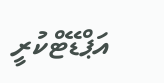އަޕްޑޭޓްކުރީ